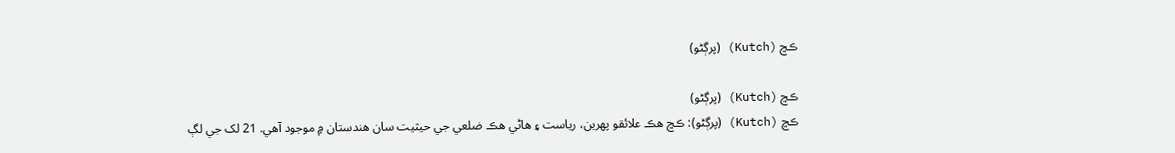ڪڇ (Kutch) (پرڳڻو)

ڪڇ (Kutch) (پرڳڻو)
ڪڇ (Kutch) (پرڳڻو): ڪڇ هڪ علائقو پھرين، رياست ۽ هاڻي هڪ ضلعي جي حيثيت سان هندستان ۾ موجود آهي. 21 لک جي لڳ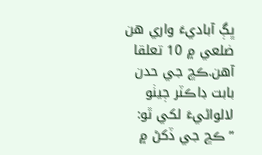ڀڳ آباديءَ واري هن ضلعي ۾ 10 تعلقا آهن.ڪڇ جي حدن بابت ڊاڪٽر ڄيٺو لالواڻيءَ لکي ٿو: ”ڪڇ جي ڏکڻ ۾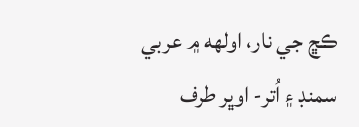ڪڇ جي نار، اولھه ۾ عربي سمنڊ ۽ اُتر- اوڀر طرف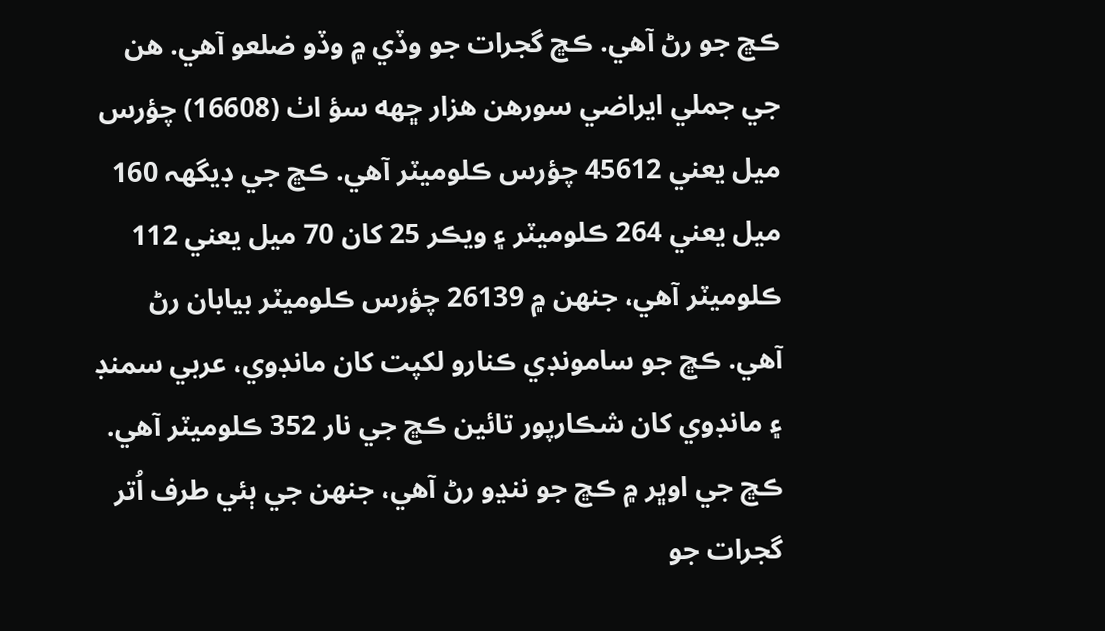ڪڇ جو رڻ آهي. ڪڇ گجرات جو وڏي ۾ وڏو ضلعو آهي. هن جي جملي ايراضي سورهن هزار ڇھه سؤ اٺ (16608) چؤرس ميل يعني 45612 چؤرس ڪلوميٽر آهي. ڪڇ جي ڊيگهہ 160 ميل يعني 264 ڪلوميٽر ۽ ويڪر 25 کان 70 ميل يعني 112 ڪلوميٽر آهي، جنھن ۾ 26139 چؤرس ڪلوميٽر بيابان رڻ آهي. ڪڇ جو سامونڊي ڪنارو لکپت کان مانڊوي، عربي سمنڊ ۽ مانڊوي کان شڪارپور تائين ڪڇ جي نار 352 ڪلوميٽر آهي. ڪڇ جي اوڀر ۾ ڪڇ جو ننڍو رڻ آهي، جنھن جي ٻئي طرف اُتر گجرات جو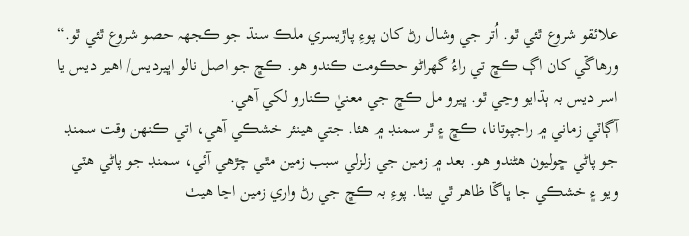علائقو شروع ٿئي ٿو. اُتر جي وشال رڻ کان پوءِ پاڙيسري ملڪ سنڌ جو ڪجهہ حصو شروع ٿئي ٿو.“ ورهاڱي کان اڳ ڪڇ تي راءُ گهراڻو حڪومت ڪندو هو. ڪڇ جو اصل نالو اڀيرديس/ اهير ديس يا اسر ديس بہ ٻڌايو وڃي ٿو. ڀيرو مل ڪڇ جي معنيٰ ڪنارو لکي آهي.
آڳاٽي زماني ۾ راجپوتانا، ڪڇ ۽ ٿر سمنڊ ۾ هئا. جتي هينئر خشڪي آهي، اتي ڪنھن وقت سمنڊ جو پاڻي ڇوليون هڻندو هو. بعد ۾ زمين جي زلزلي سبب زمين مٿي چڙهي آئي، سمنڊ جو پاڻي هٽي ويو ۽ خشڪي جا ڀاڱا ظاهر ٿي بيٺا. پوءِ بہ ڪڇ جي رڻ واري زمين اڃا هيٺ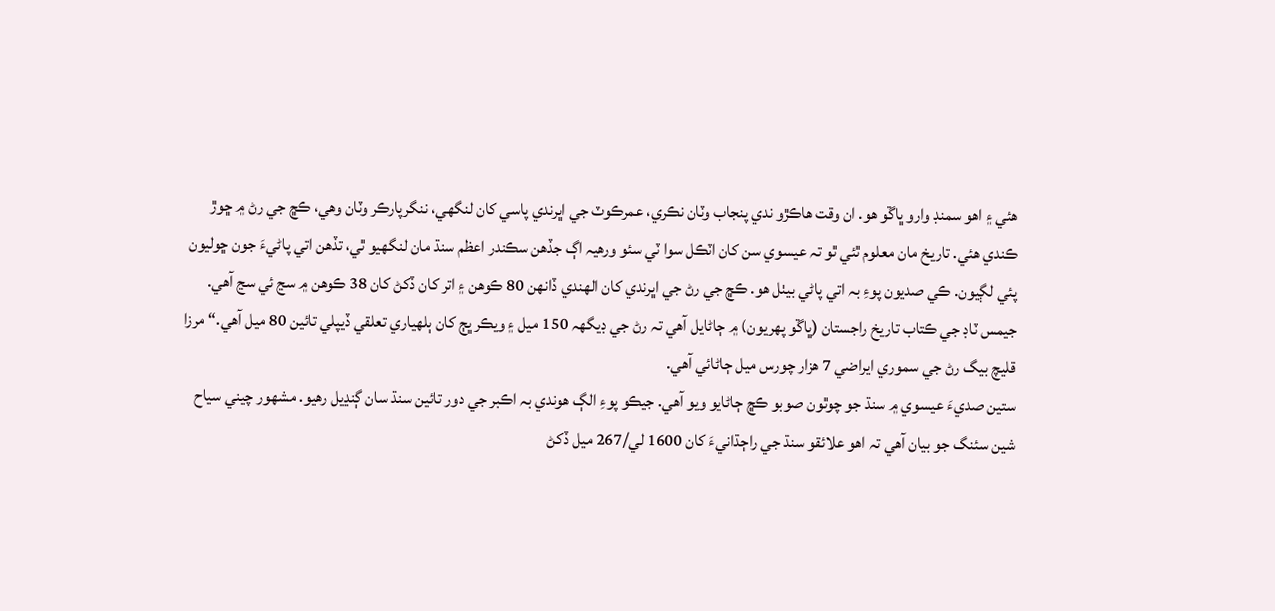هئي ۽ اهو سمنڊ وارو ڀاڱو هو. ان وقت هاڪڙو ندي پنجاب وٽان نڪري، عمرڪوٽ جي اڀرندي پاسي کان لنگهي، ننگرپارڪر وٽان وهي، ڪڇ جي رڻ ۾ ڇوڙ ڪندي هئي. تاريخ مان معلوم ٿئي ٿو تہ عيسوي سن کان اٽڪل سوا ٽي سئو ورهيہ اڳ جڏهن سڪندر اعظم سنڌ مان لنگهيو ٿي، تڏهن اتي پاڻيءَ جون ڇوليون پئي لڳيون. ڪي صديون پوءِ بہ اتي پاڻي بيٺل هو. ڪڇ جي رڻ جي اڀرندي کان الھندي ڏانھن 80 ڪوهن ۽ اتر کان ڏکڻ کان 38 ڪوهن ۾ سڃ ئي سڃ آهي. جيمس ٽاڊ جي ڪتاب تاريخ راجستان (ڀاڱو پھريون) ۾ ڄاڻايل آهي تہ رڻ جي ڊيگهہ 150 ميل ۽ ويڪر ڀڄ کان ٻلهياري تعلقي ڏيپلي تائين 80 ميل آهي.“ مرزا قليچ بيگ رڻ جي سموري ايراضي 7 هزار چورس ميل ڄاڻائي آهي.
ستين صديءَ عيسوي ۾ سنڌ جو چوٿون صوبو ڪڇ ڄاڻايو ويو آهي. جيڪو پوءِ الڳ هوندي بہ اڪبر جي دور تائين سنڌ سان ڳنڍيل رهيو. مشھور چيني سياح شين سئنگ جو بيان آهي تہ اهو علائقو سنڌ جي راڄڌانيءَ کان 1600 لي/267 ميل ڏکڻ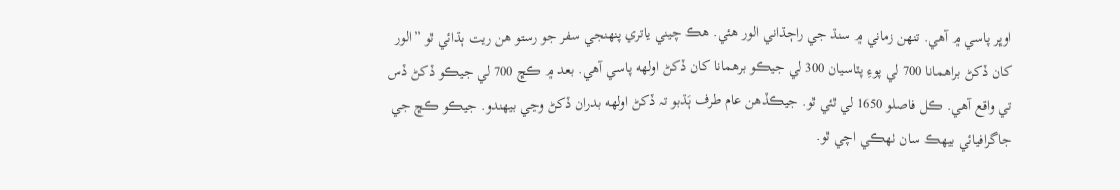اوڀر پاسي ۾ آهي. تنھن زماني ۾ سنڌ جي راڄڌاني الور هئي. هڪ چيني ياتري پنھنجي سفر جو رستو هن ريت ٻڌائي ٿو ”الور کان ڏکڻ براهمانا 700 لي پوءِ پٽاسيان 300 لي جيڪو برهمانا کان ڏکڻ اولھه پاسي آهي. بعد ۾ ڪڇ 700 لي جيڪو ڏکڻ ڏس تي واقع آهي. ڪل فاصلو 1650 لي ٿئي ٿو. جيڪڏهن عام طرف ٻَڌبو تہ ڏکڻ اولھه بدران ڏکڻ وڃي بيھندو. جيڪو ڪڇ جي جاگرافيائي بيھڪ سان ٺھڪي اچي ٿو.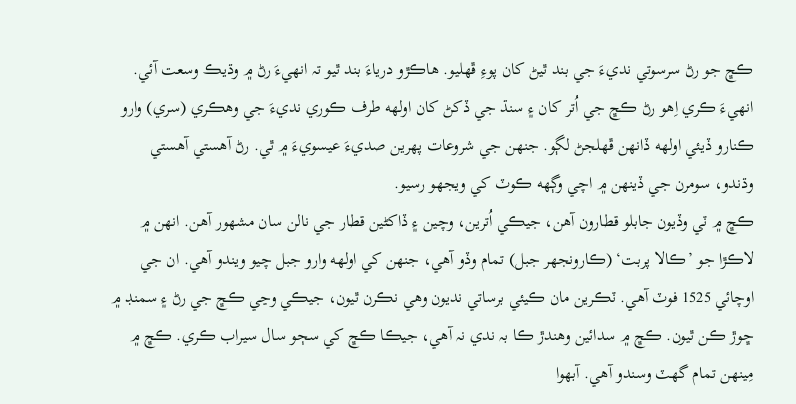ڪڇ جو رڻ سرسوتي نديءَ جي بند ٿيڻ کان پوءِ ڦھليو. هاڪڙو درياءَ بند ٿيو تہ انهيءَ رڻ ۾ وڌيڪ وسعت آئي. انهيءَ ڪري اِهو رڻ ڪڇ جي اُتر کان ۽ سنڌ جي ڏکڻ کان اولھه طرف ڪوري نديءَ جي وهڪري (سري) وارو ڪنارو ڏيئي اولھه ڏانھن ڦھلجڻ لڳو. جنھن جي شروعات پھرين صديءَ عيسويءَ ۾ ٿي. رڻ آهستي آهستي وڌندو، سومرن جي ڏينھن ۾ اچي وڳھه ڪوٽ کي ويجهو رسيو.
ڪڇ ۾ ٽي وڏيون جابلو قطارون آهن، جيڪي اُترين، وچين ۽ ڏاکڻين قطار جي نالن سان مشھور آهن. انھن ۾ لاڪڙا جو ’ڪالا پربت‘ (ڪارونجهر جبل) تمام وڏو آهي، جنھن کي اولھه وارو جبل چيو ويندو آهي. ان جي اوچائي 1525 فوٽ آهي. ٽڪرين مان ڪيئي برساتي نديون وهي نڪرن ٿيون، جيڪي وڃي ڪڇ جي رڻ ۽ سمنڊ ۾ ڇوڙ ڪن ٿيون. ڪڇ ۾ سدائين وهندڙ ڪا بہ ندي نہ آهي، جيڪا ڪڇ کي سڄو سال سيراب ڪري. ڪڇ ۾ مِينھن تمام گهٽ وسندو آهي. آبھوا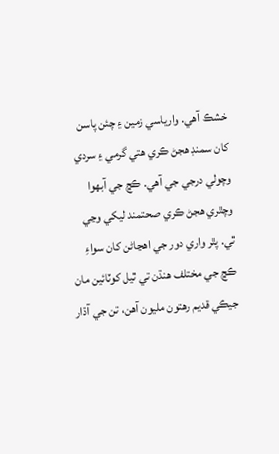خشڪ آهي. وارياسي زمين ۽ چئن پاسن کان سمنڊ هجڻ ڪري هتي گرمي ۽ سردي وچولي درجي جي آهي. ڪڇ جي آبھوا وچٿري هجڻ ڪري صحتمند ليکي وڃي ٿي. پٿر واري دور جي اهڃاڻن کان سواءِ ڪڇ جي مختلف هنڌن تي ٿيل کوٽائين مان جيڪي قديم رهتون مليون آهن، تن جي آڌار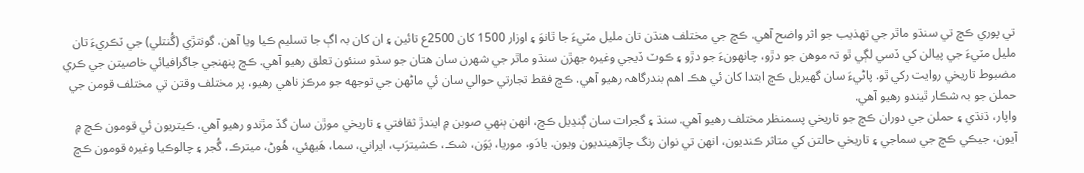تي پوري ڪڇ تي سنڌو ماٿر جي تھذيب جو اثر واضح آهي. ڪڇ جي مختلف هنڌن تان مليل مٽيءَ جا ٿانوَ ۽ اوزار 1500 کان 2500ع تائين ۽ ان کان بہ اڳ جا تسليم ڪيا ويا آهن. گونتڙي (گُنتلي) جي ٽڪريءَ تان مليل مٽيءَ جي پيالن کي ڏسي لڳي ٿو تہ موهن جو دڙو، چانھونءَ جو دڙو ۽ ڪوٽ ڏيجي وغيرہ جهڙن سنڌو ماٿر جي شھرن سان هتان جو سڌو سنئون تعلق رهيو آهي. ڪڇ پنھنجي جاگرافيائي خاصيتن جي ڪري مضبوط تاريخي روايت رکي ٿو. پاڻيءَ سان گهيريل ڪڇ ابتدا کان ئي هڪ اهم بندرگاھہ رهيو آهي. ڪڇ فقط تجارتي حوالي سان ئي ماڻهن جي توجهه جو مرڪز ناهي رهيو، پر مختلف وقتن تي مختلف قومن جي حملن جو بہ شڪار ٿيندو رهيو آهي.
واپار، ڌنڌي ۽ حملن جي دوران ڪڇ جو تاريخي پسمنظر مختلف رهيو آهي. سنڌ ۽ گجرات سان ڳنڍيل ڪڇ، انهن ٻنهي صوبن ۾ ايندڙ ثقافتي ۽ تاريخي موڙن سان گڏ مڙندو رهيو آهي. ڪيتريون ئي قومون ڪڇ ۾ آيون، جيڪي ڪڇ جي سماجي ۽ تاريخي حالتن کي متاثر ڪنديون، انهن تي نوان رنگ چاڙهينديون ويون. يادَو، موريا، يَوَن، شڪ، ڪشيترَپ، ايراني، سما، هَيھئي، هُوڻ، ميترڪ، گُجر ۽ چالوڪيا وغيرہ قومون ڪڇ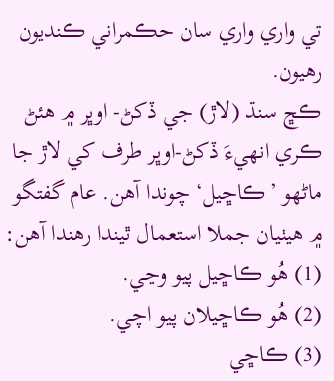تي واري واري سان حڪمراني ڪنديون رهيون.
ڪڇ سنڌ (لاڙ) جي ڏکڻ- اوڀر ۾ هئڻ ڪري انهيءَ ڏکڻ-اوڀر طرف کي لاڙ جا ماڻهو ’ڪاڇيل‘ چوندا آهن. عام گفتگو ۾ هيٺيان جملا استعمال ٿيندا رهندا آهن:
(1) هُو ڪاڇيل پيو وڃي.
(2) هُو ڪاڇيلان پيو اچي.
(3) ڪاڇي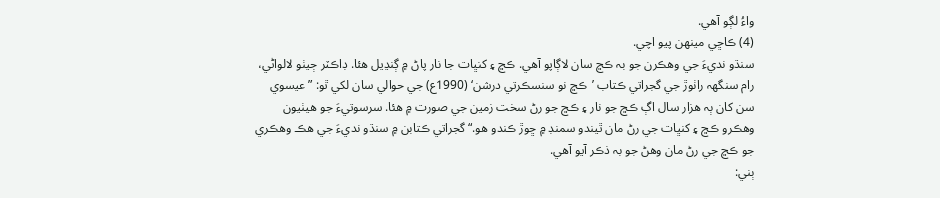واءُ لڳو آهي.
(4) ڪاڇي مينھن پيو اچي.
سنڌو نديءَ جي وهڪرن جو بہ ڪڇ سان لاڳاپو آهي. ڪڇ ۽ کنڀات جا نار پاڻ ۾ ڳنڍيل هئا. ڊاڪٽر ڄيٺو لالواڻي، رام سنگهہ راٺوڙ جي گجراتي ڪتاب ’ڪڇ نو سنسڪرتي درشن‘ (1990ع) جي حوالي سان لکي ٿو: ”عيسوي سن کان ٻہ هزار سال اڳ ڪڇ جو نار ۽ ڪڇ جو رڻ سخت زمين جي صورت ۾ هئا. سرسوتيءَ جو هيٺيون وهڪرو ڪڇ ۽ کنڀات جي رڻ مان ٿيندو سمنڊ ۾ ڇوڙ ڪندو هو.“ گجراتي ڪتابن ۾ سنڌو نديءَ جي هڪ وهڪري جو ڪڇ جي رڻ مان وهڻ جو بہ ذڪر آيو آهي.
ٻني: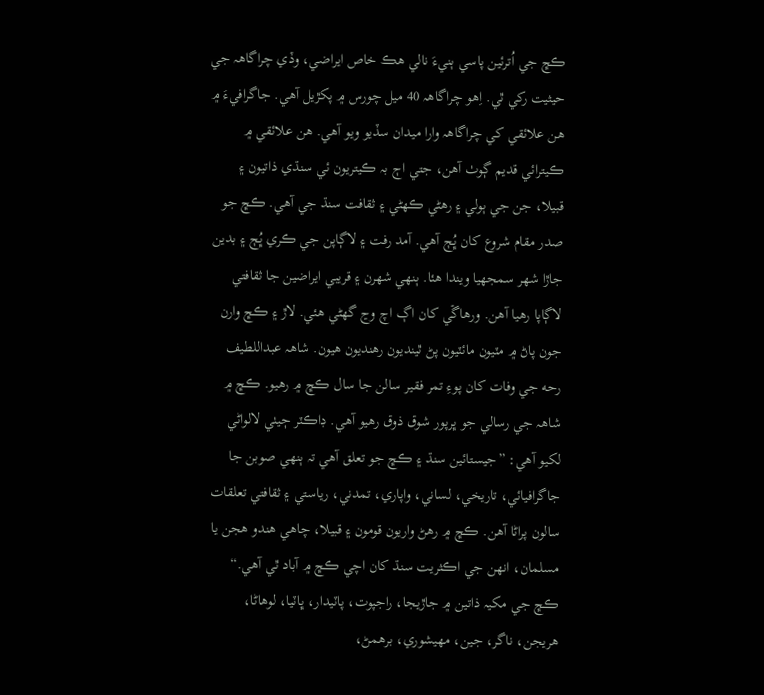ڪڇ جي اُترئين پاسي ٻنيءَ نالي هڪ خاص ايراضي، وڏي چراگاھہ جي حيثيت رکي ٿي. اِهو چراگاھہ 40 ميل چورس ۾ پکڙيل آهي. جاگرافيءَ ۾ هن علائقي کي چراگاھہ وارا ميدان سڏيو ويو آهي. هن علائقي ۾ ڪيترائي قديم ڳوٺ آهن، جتي اڄ بہ ڪيتريون ئي سنڌي ذاتيون ۽ قبيلا، جن جي ٻولي ۽ رهڻي ڪھڻي ۽ ثقافت سنڌ جي آهي. ڪڇ جو صدر مقام شروع کان ڀُڄ آهي. آمد رفت ۽ لاڳاپن جي ڪري ڀُڄ ۽ بدين جاڙا شھر سمجهيا ويندا هئا. ٻنهي شھرن ۽ قريبي ايراضين جا ثقافتي لاڳاپا رهيا آهن. ورهاڱي کان اڳ اچ وڃ گهڻي هئي. لاڙ ۽ ڪڇ وارن جون پاڻ ۾ مٽيون مائٽيون پڻ ٿينديون رهنديون هيون. شاھہ عبداللطيف رحه جي وفات کان پوءِ تمر فقير سالن جا سال ڪڇ ۾ رهيو. ڪڇ ۾ شاھہ جي رسالي جو ڀرپور شوق ذوق رهيو آهي. ڊاڪٽر ڄيٺي لالواڻي لکيو آهي: ”جيستائين سنڌ ۽ ڪڇ جو تعلق آهي تہ ٻنهي صوبن جا جاگرافيائي، تاريخي، لساني، واپاري، تمدني، رياستي ۽ ثقافتي تعلقات سالون پراڻا آهن. ڪڇ ۾ رهڻ واريون قومون ۽ قبيلا، چاهي هندو هجن يا مسلمان، انهن جي اڪثريت سنڌ کان اچي ڪڇ ۾ آباد ٿي آهي.“
ڪڇ جي مکيہ ذاتين ۾ جاڙيجا، راجپوت، پاٽيدار، ڀاٽيا، لوهاڻا، هريجن، ناگر، جين، مھيشوري، برهمڻ،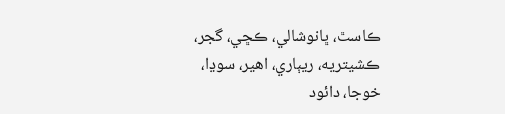ڪاسٿ، ڀانوشالي، ڪڇي، گجر، ڪشيتريه، ريٻاري، اهير، سوڍا، خوجا، دائود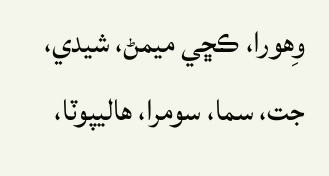وِهورا، ڪڇي ميمڻ، شيدي، جت، سما، سومرا، هاليپوٽا،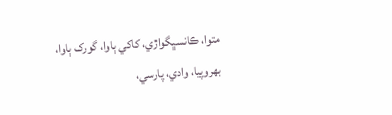متوا، ڪانسڀگواڙي، کاکي ٻاوا، گورک ٻاوا، بھروپيا، وادي، پارسي،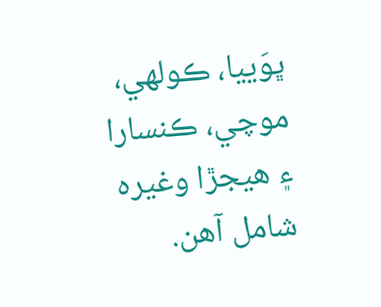ڀوَييا، ڪولهي، موچي، ڪنسارا ۽ هيجڙا وغيرہ شامل آهن.